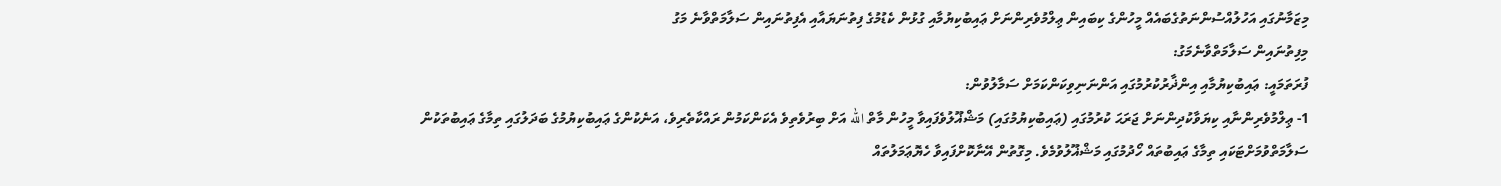މިޒަމާނުގައި އަހުލުއްސުންނަތުގެބައެއް މީހުންގެ ކިބައިން ޢިލްމުވެރިންނަށް ޢައިބުކިޔުމާއި ގުޅުން ކެޑުމުގެ ފިތުނަޔައާއި އެފިތުނައިން ސަލާމަތްވާނެ މަގު
މިފިތުނައިން ސަލާމަތްވާނެމަގު:
ފުރަތަމައީ: ޢައިބުކިޔުމާއި އިންޛާރުކުރުމުގައި އަންނަނިވިކަންކަމަށް ސަމާލުވުން:
1- ޢިލްމުވެރިންނާއި ކިޔަވާކުދިންނަށް ޖަރަޙަ ކުރުމުގައި (ޢައިބުކިޔުމުގައި) މަޝްޣޫލުވެފައިވާ މީހުން މާތް الله އަށް ބިރުވެތިވެ އެކަންކަމުން ރައްކާތެރިވެ، އަނެކުންގެ ޢައިބުކިޔުމުގެ ބަދަލުގައި ތިމާގެ ޢައިބުތަކުން ސަލާމަތްވުމަށްޓަކައި ތިމާގެ ޢައިބުތައް ހޯދުމުގައި މަޝްޣޫލުވުމެވެ. މިގޮތުން އޭނާކޮށްފައިވާ ހެޔޮޢަމަލުތައް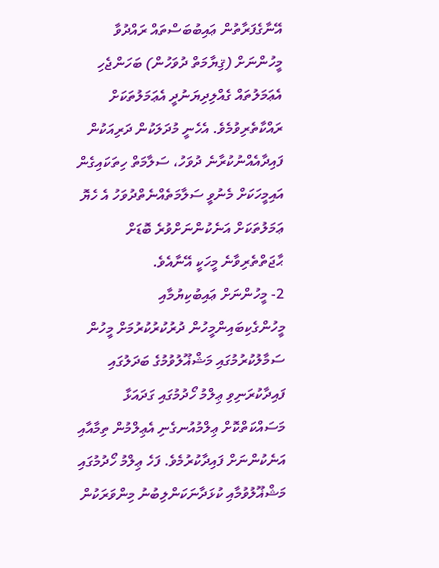އޭނާގެފަރާތުން ޢައިބުބަސްތައް ރައްދުވާ މީހުންނަށް (ޤިޔާމަތް ދުވަހުން) ބަހަންޖެހި އެޢަމަލުތައް ގެއްލިދިޔަނުދީ އެޢަމަލުތަކަށް ރައްކާތެރިވުމެވެ. އެހެނީ މުދަލަކުން ދަރިއަކުން ފައިދާއެއްނުކުރާނެ ދުވަހު، ސަލާމަތް ހިތަކައިގެން އައިމީހަކަށް މެނުވީ ސަލާމަތެއްނެތްދުވަހު އެ ހެޔޮ ޢަމަލުތަކަށް އަނެކުންނަށްވުރެ ބޮޑަށް ޙާޖަތްތެރިވާނެ މީހަކީ އޭނާއެވެ.
2- މީހުންނަށް ޢައިބުކިޔުމާއި މީހުންގެކިބައިންމީހުން ދުރުކުރުކުރުމަށް މީހުން ސަމާލުކުރުމުގައި މަޝްޣޫލުވުމުގެ ބަދަލުގައި ފައިދާކުރަނިވި ޢިލްމު ހޯދުމުގައި ގަދައަޅާ މަސައްކަތްކޮށް ޢިލްމުއުނގެނި އެޢިލްމުން ތިމާއާއި އަނެކުންނަށް ފައިދާކުރުމެވެ. ފަހެ ޢިލްމު ހޯދުމުގައި މަޝްޣޫލުވުމާއި ކުޅަދާނަކަންލިބުނު މިންވަރަކުން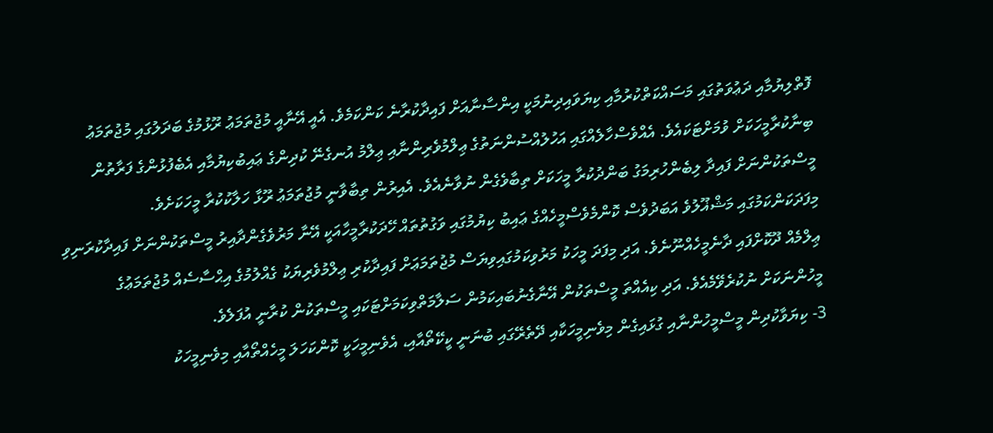ފޮތްލިޔުމާއި ދަޢުވަތުގައި މަސައްކަތްކުރުމާއި ކިޔަވައިދިނުމަކީ އިންސާނާއަށް ފައިދާކުރާނެ ކަންކަމެވެ. އެއީ އޭނާއީ މުޖުތަމަޢު ރޫޅުމުގެ ބަދަލުގައި މުޖުތަމަޢު ބިނާކުރާމީހަކަށް ވުމަށްޓަކައެވެ. އެއްވެސްހާލެއްގައި އަހުލުއްސުންނަތުގެ ޢިލްމުވެރިންނާއި ޢިލްމު އުނގެނޭ ކުދިންގެ ޢައިބުކިޔުމާއި އެބެފުޅުންގެ ފަރާތުން މީސްތަކުންނަށް ފައިދާ ލިބެންހުރިމަގު ބަންދުކުރާ މީހަކަށް ތިބާވެގެން ނުވާނެއެވެ. އެއިރުން ތިބާވާނީ މުޖުތަމަޢު ރޫޅާ ހަލާކުކުރާ މީހަކަށެވެ.
މިފަދަކަންކަމުގައި މަޝްޣޫލުވެ އަބަދުވެސް ކޮންމެވެސްމީހެއްގެ ޢައިބު ކިޔުމުގައި ވަގުތުތައް ހޭދަކުރާމީހާއަކީ އޭނާ މަރުވެގެންދާއިރު މީސްތަކުންނަށް ފައިދާކުރަނިވި ޢިލްމެއް ދޫކޮށްފައި ދާނެމީހެއްނޫނެވެ. އަދި މިފަދަ މީހަކު މަރުވިކަމުގައިވިޔަސް މުޖުތަމަޢަށް ފައިދާކުރި ޢިލްމުވެރިޔަކު ގެއްލުމުގެ އިޙްސާސެއް މުޖުތަމަޢުގެ މީހުންނަކަށް ނުކުރެވޭމެއެވެ. އަދި ކިއެއްތަ މީސްތަކުން އޭނާގެނުބައިކަމުން ސަލާމަތްވިކަމަށްޓަކައި މީސްތަކުން ކުރާނީ އުފަލެވެ.
3- ކިޔަވާކުދިން މީސްމީހުންނާއި ގުޅައިގެން މިވެނިމީހަކާއި ދޭތެރޭގައި ބުނަނީ ކީކޭތޯއާއި، އެވެނިމީހަކީ ކޮންކަހަލަ މީހެއްތޯއާއި މިވެނިމީހަކު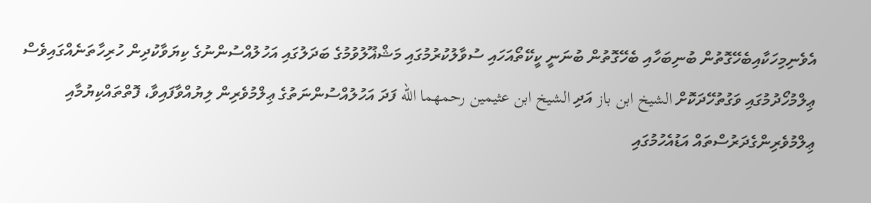އެވެނިމިހަކާއިބެހޭގޮތުން ބުނިބަހާއި ބެހޭގޮތުން ބުނަނީ ކީކޭތޯއަހައި ސުވާލުކުރުމުގައި މަޝްޣޫލުވުމުގެ ބަދަލުގައި އަހުލުއްސުންނުގެ ކިޔަވާކުދިން ހުރިހާތަނެއްގައިވެސް ޢިލްމުހޯދުމުގައި ވަގުތުހޭދަކޮށް الشيخ ابن باز އަދި الشيخ ابن عثيمين رحمهما الله ފަދަ އަހުލުއްސުންނަތުގެ ޢިލްމުވެރިން ލިޔުއްވާފައިވާ، ފޮތްތައްކިޔުމާއި ޢިލްމުވެރިންގެދަރުސްތައް އަޑުއެހުމުގައި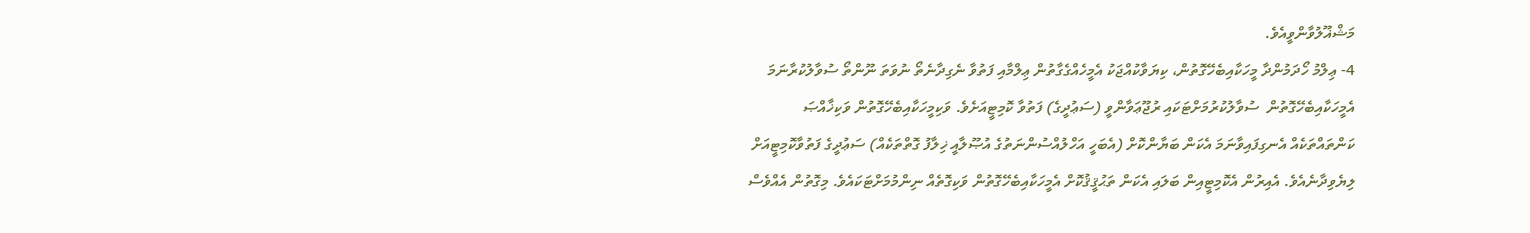މަޝްޣޫލުވާންވީއެވެ.
4- ޢިލްމު ހޯދަމުންދާ މީހަކާއިބެހޭގޮތުން، ކިޔަވާކުއްޖަކު އެމީހެއްގެގާތުން ޢިލްމާއި ފަތުވާ ނެގިދާނެތޯ ނުވަތަ ނޫންތޯ ސުވާލުކުރާނަމަ އެމީހަކާއިބެހޭގޮތުން  ސުވާލުކުރުމަށްޓަކައި ރުޖޫޢަވާންވީ (ސަޢުދީގެ) ފަތުވާ ކޮމިޓީއަށެވެ. ވަކިމީހަކާއިބެހޭގޮތުން ވަކިޚާއްޞަ ކަންތައްތަކެއް އެނގިފައިވާނަމަ އެކަން ބަޔާންކޮށް (އެބަހީ އަހްލުއްސުންނަތުގެ އުޞޫލާއީ ޚިލާފު ގޮތްތަކެއް) ސަޢުދީގެ ފަތުވާކޮމިޓީއަށް ލިޔެވިދާނެއެވެ. އެއިރުން އެކޮމިޓީއިން ބަލައި އެކަން ތަޙުޤީޤުކޮށް އެމީހަކާއިބެހޭގޮތުން ވަކިގޮތެއް ނިންމުމަށްޓަކައެވެ. މިގޮތުން އެއްވެސް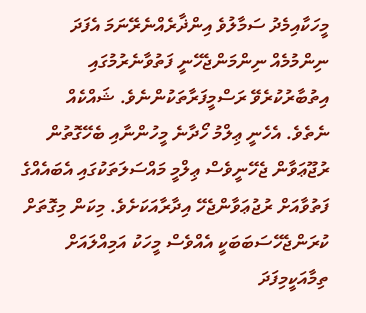މީހަކާއިމެދު ސަމާލުވެ އިންޛާރެއްނެރޭނަމަ އެފަދަ ނިންމުމެއް ނިންމަންޖެހޭނީ ފަތުވާނެރުމުގައި އިތުބާރުކުރެވޭ ރަސްމީފަރާތަކުންނެވެ. ޝައްކެއް ނެތެވެ. އެހެނީ ޢިލްމު ހޯދާނެ މީހުންނާއި ބެހޭގޮތުން ރުޖޫޢަވާން ޖެހޭނީވެސް ޢިލްމީ މައްސަލަތަކުގައި އެބައެއްގެ ފަތުވާއަށް ރުޖުޢަވާންޖެހޭ އިދާރާއަކަށެވެ. މިކަން މިގޮތަށް ކުރަންޖެހޭސަބަބަކީ އެއްވެސް މީހަކު އަމިއްލައަށް ތިމާއަކީމިފަދަ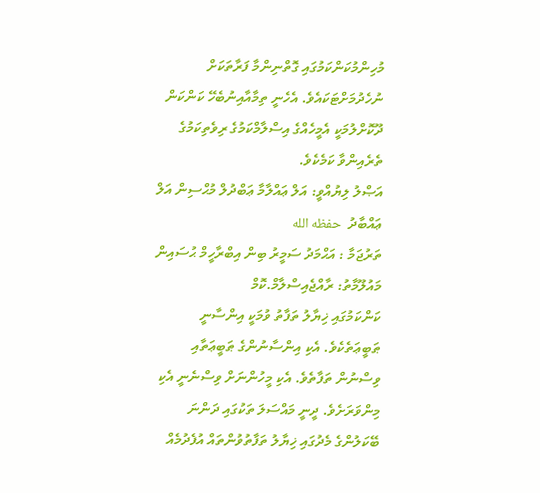މުހިންމުކަންކަމުގައި ގޮތްނިންމާ ފަރާތަކަށް ނުހެދުމަށްޓަކައެވެ. އެހެނީ ތިމާއާއިނުބެހޭ ކަންކަން ދޫކޮށްލުމަކީ އެމީހެއްގެ އިސްލާމްކަމުގެ ރިވެތިކަމުގެ ތެރެއިންވާ ކަމެކެވެ.
އަޞްލު ލިޔުއްވީ: އަލް ޢައްލާމާ ޢަބްދުލް މުޙްސިން އަލް ޢައްބާދު  حفظه الله
ތަރުޖަމާ : އަޙްމަދު ސަމީރު ބިން އިބްރާހީމް ޙުސައިން
މައުލޫމާތު: ރާއްޖެއިސްލާމް.ކޮމް
ކަންކަމުގައި ޚިޔާލު ތަފާތު ވުމަކީ އިންސާނީ ޠަބީޢަތެކެވެ. އެކި އިންސާނުންގެ ޠަބީޢަތާއި ވިސްނުން ތަފާތެވެ. އެކި މީހުންނަށް ވިސްނެނީ އެކި މިންވަރަށެވެ. ދީނީ މައްސަލަ ތަކުގައި ދަންނަ ބޭކަލުންގެ މެދުގައި ޚިޔާލު ތަފާތުވުންތައް އުފެދުމެއް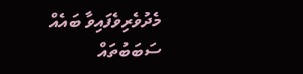މެދުވެރިވެފައިވާ ބައެއް ސަބަބުތައް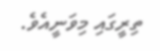ތިރީގައި މިވަނީއެވެ.